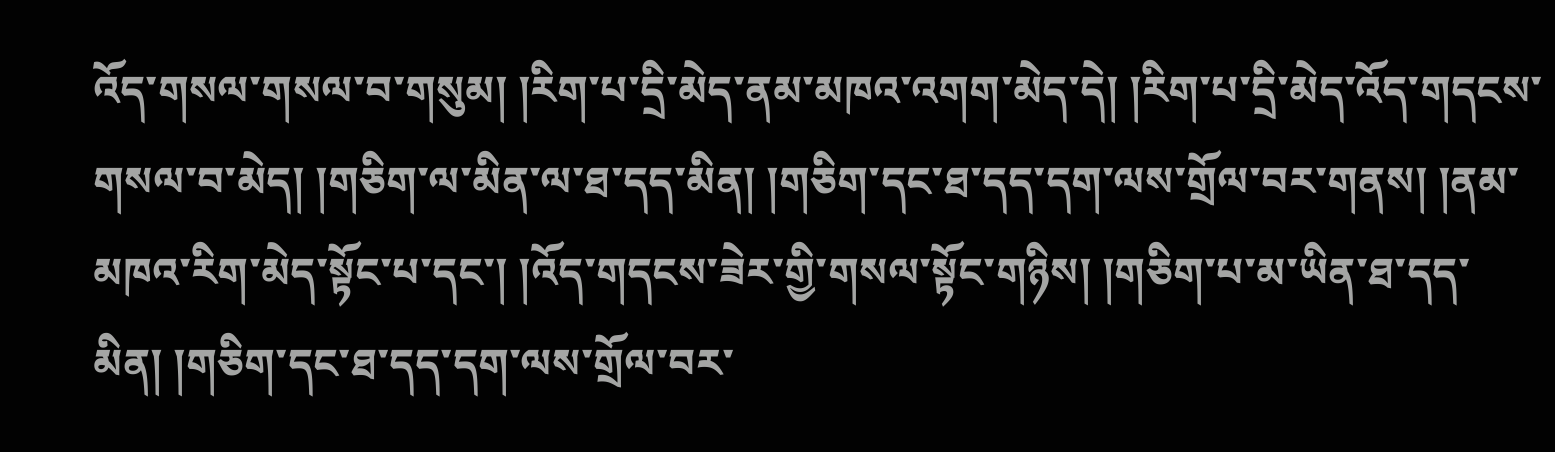འོད་གསལ་གསལ་བ་གསུམ། །རིག་པ་དྲི་མེད་ནམ་མཁའ་འགག་མེད་དེ། །རིག་པ་དྲི་མེད་འོད་གདངས་གསལ་བ་མེད། །གཅིག་ལ་མིན་ལ་ཐ་དད་མིན། །གཅིག་དང་ཐ་དད་དག་ལས་གྲོལ་བར་གནས། །ནམ་མཁའ་རིག་མེད་སྟོང་པ་དང་། །འོད་གདངས་ཟེར་གྱི་གསལ་སྟོང་གཉིས། །གཅིག་པ་མ་ཡིན་ཐ་དད་མིན། །གཅིག་དང་ཐ་དད་དག་ལས་གྲོལ་བར་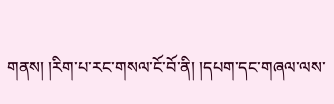གནས། །རིག་པ་རང་གསལ་ངོ་བོ་ནི། །དཔག་དང་གཞལ་ལས་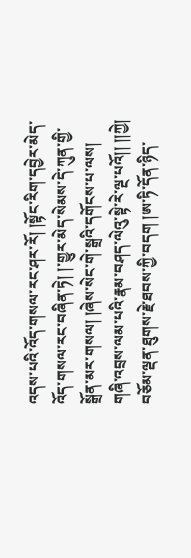འདས་པའི་འོད་གསལ་རང་ཤར་རོ། །སྟོང་རིག་དབྱེར་མེད་འོད་གསལ་རང་བཞིན་ཏེ། །་གྱུར་མེད་སེམས་དེ་ཀུན་གྱི་སྒྲོན་མར་གསལ། །ཞེས་སེང་གེ་སྒྲའི་དགོངས་པ་ལས། གཞི་འབྲས་ལམ་པའི་རྣམ་བཤད་ལེའུ་སྟེ་རེ་ལྔ་པའོ།། །།ཀྱེ། བཅོམ་ལྡན་ཐུགས་རྗེ་ཐབས་ཀྱི་བདག །ཨ་ཏི་དོན་ཉིད་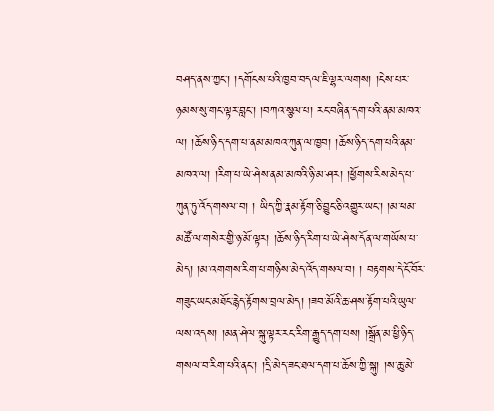བཤད་ནས་ཀྱང་། །དགོངས་པའི་ཁྱབ་བདལ་ཇི་ལྷར་ལགས། །ངེས་པར་ཉམས་སུ་གང་ལྟར་བླང་། །བཀའ་སྩལ་པ། རང་བཞིན་དག་པའི་ནམ་མཁའ་ལ། །ཆོས་ཉིད་དག་པ་ནམ་མཁའ་ཀུན་ལ་ཁྱབ། །ཆོས་ཉིད་དག་པའི་ནམ་མཁའ་ལ། །རིག་པ་ཡེ་ཤེས་ནམ་མཁའི་ཉི་མ་ཤར། །ཕྱོགས་རིས་མེད་པ་ཀུན་ཏུ་འོད་གསལ་བ། ། ཡིད་ཀྱི་རྣམ་རྟོག་ཅི་བྱུང་ཅི་འགྱུར་ཡང་། །མ་ཕམ་མཚོ་ལ་གསེར་གྱི་ཉ་མོ་ལྟར། །ཆོས་ཉིད་རིག་པ་ཡེ་ཤེས་དོན་ལ་གཡོས་པ་མེད། །མ་འགགས་རིག་པ་གཉིས་མེད་འོད་གསལ་བ། ། བརྟགས་དེ་ངོ་བོར་གཟུང་ཡང་མཐོང་རྙེད་རྟོགས་བྲལ་མེད། །ཟབ་མོའི་ཆ་ཤས་རྟོག་པའི་ཡུལ་ལས་འདས། །མན་ཤེལ་སྐུ་ལྟར་རང་རིག་རྒྱུད་དག་པས། །སྒྲོན་མ་ཕྱི་ཉིད་གསལ་བ་རིག་པའི་ནང་། །དྲི་མེད་ཟང་ཐལ་དག་པ་ཆོས་ཀྱི་སྐུ། །ས་ཆུ་མེ་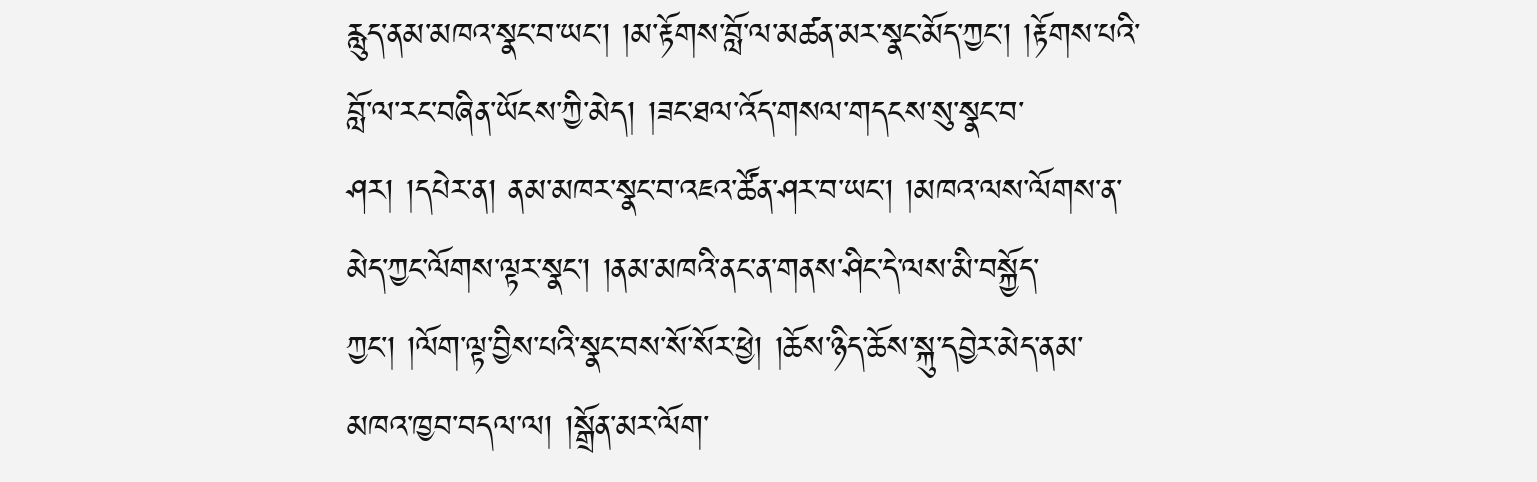རླུད་ནམ་མཁའ་སྣང་བ་ཡང་། །མ་རྟོགས་བློ་ལ་མཚན་མར་སྣང་མོད་ཀྱང་། །རྟོགས་པའི་བློ་ལ་རང་བཞིན་ཡོངས་ཀྱི་མེད། །ཟང་ཐལ་འོད་གསལ་གདངས་སུ་སྣང་བ་ཤར། །དཔེར་ན། ནམ་མཁར་སྣང་བ་འཇའ་ཚོན་ཤར་བ་ཡང་། །མཁའ་ལས་ལོགས་ན་མེད་ཀྱང་ལོགས་ལྟར་སྣང་། །ནམ་མཁའི་ནང་ན་གནས་ཤིང་དེ་ལས་མི་བསྐྱོད་ཀྱང་། །ལོག་ལྟ་བྱིས་པའི་སྣང་བས་སོ་སོར་ཕྱེ། །ཆོས་ཉིད་ཆོས་སྐུ་དབྱེར་མེད་ནམ་མཁའ་ཁྱབ་བདལ་ལ། །སྒྲོན་མར་ལོག་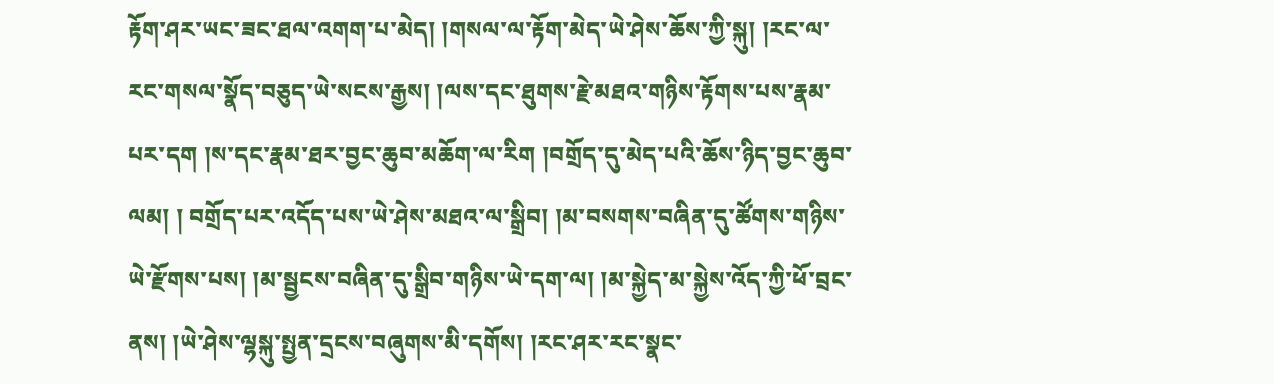རྟོག་ཤར་ཡང་ཟང་ཐལ་འགག་པ་མེད། །གསལ་ལ་རྟོག་མེད་ཡེ་ཤེས་ཆོས་ཀྱི་སྐུ། །རང་ལ་རང་གསལ་སྣོད་བཅུད་ཡེ་སངས་རྒྱས། །ལས་དང་ཐུགས་རྗེ་མཐའ་གཉིས་རྟོགས་པས་རྣམ་པར་དག །ས་དང་རྣམ་ཐར་བྱང་ཆུབ་མཆོག་ལ་རིག །བགྲོད་དུ་མེད་པའི་ཆོས་ཉིད་བྱང་ཆུབ་ལམ། ། བགྲོད་པར་འདོད་པས་ཡེ་ཤེས་མཐའ་ལ་སྒྲིབ། །མ་བསགས་བཞིན་དུ་ཚོགས་གཉིས་ཡེ་རྫོགས་པས། །མ་སྦྱངས་བཞིན་དུ་སྒྲིབ་གཉིས་ཡེ་དག་ལ། །མ་སྐྱེད་མ་སྐྱེས་འོད་ཀྱི་ཕོ་བྲང་ནས། །ཡེ་ཤེས་ལྷསྐུ་སྤྱན་དྲངས་བཞུགས་མི་དགོས། །རང་ཤར་རང་སྣང་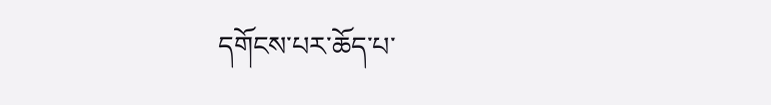དགོངས་པར་ཆོད་པ་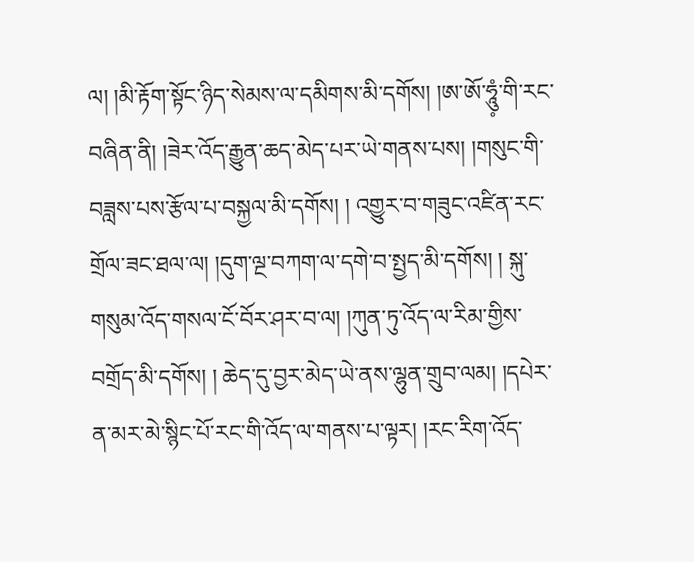ལ། །མི་རྟོག་སྟོང་ཉིད་སེམས་ལ་དམིགས་མི་དགོས། །ཨ་ཨོ་ཧཱུཾ༷་གི་རང་བཞིན་ནི། །ཟེར་འོད་རྒྱུན་ཆད་མེད་པར་ཡེ་གནས་པས། །གསུང་གི་བཟླས་པས་རྩོལ་པ་བསྐྱལ་མི་དགོས། ། འགྱུར་བ་གཟུང་འཛིན་རང་གྲོལ་ཟང་ཐལ་ལ། །དུག་ལྔ་བཀག་ལ་དགེ་བ་སྤྱད་མི་དགོས། ། སྐུ་གསུམ་འོད་གསལ་ངོ་བོར་ཤར་བ་ལ། །ཀུན་ཏུ་འོད་ལ་རིམ་གྱིས་བགྲོད་མི་དགོས། ། ཆེད་དུ་བྱར་མེད་ཡེ་ནས་ལྷུན་གྲུབ་ལམ། །དཔེར་ན་མར་མེ་སྙིང་པོ་རང་གི་འོད་ལ་གནས་པ་ལྟར། །རང་རིག་འོད་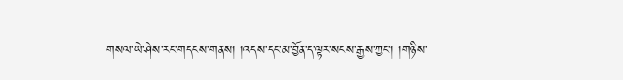གསལ་ཡེ་ཤེས་རང་གདངས་གནས། །འདས་དང་མ་བྱོན་ད་ལྟར་སངས་རྒྱས་ཀྱང་། །གཉིས་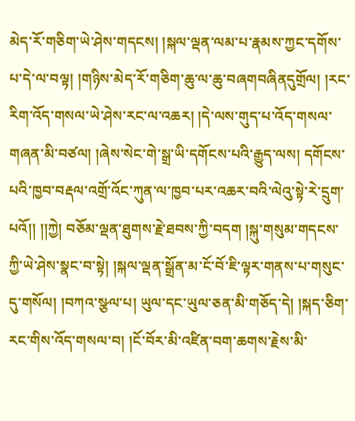མེད་རོ་གཅིག་ཡེ་ཤེས་གདངས། །སྐལ་ལྡན་ལམ་པ་རྣམས་ཀྱང་དགོས་པ་དེ་ལ་བལྟ། །གཉིས་མེད་རོ་གཅིག་ཆུ་ལ་ཆུ་བཞགབཞིནདུགྲོལ། །རང་རིག་འོད་གསལ་ཡེ་ཤེས་རང་ལ་འཆར། །དེ་ལས་གུད་པ་འོད་གསལ་གཞན་མི་བཙལ། །ཞེས་སེང་གེ་སྒྲ་ཡི་དགོངས་པའི་རྒྱུད་ལས། དགོངས་པའི་ཁྱབ་བརྡལ་འགྲོ་འོང་ཀུན་ལ་ཁྱབ་པར་འཆར་བའི་ལེའུ་སྟེ་རེ་དྲུག་པའོ།། །།ཀྱེ། བཅོམ་ལྡན་ཐུགས་རྗེ་ཐབས་ཀྱི་བདག །སྐུ་གསུམ་གདངས་ཀྱི་ཡེ་ཤེས་སྣང་བ་སྟེ། །སྐལ་ལྡན་སྒྲོན་མ་ངོ་བོ་ཇི་ལྟར་གནས་པ་གསུང་དུ་གསོལ། །བཀའ་སྩལ་པ། ཡུལ་དང་ཡུལ་ཅན་མི་གཅོད་དེ། །སྐད་ཅིག་རང་གིས་འོད་གསལ་བ། །ངོ་བོར་མི་འཛིན་བག་ཆགས་རྗེས་མི་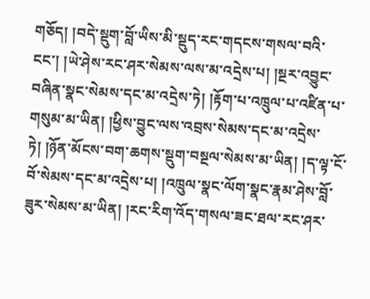གཅོད། །བདེ་སྡུག་བློ་ཡིས་མི་སྡུད་རང་གདངས་གསལ་བའི་ངང་། །ཡེ་ཤེས་རང་ཤར་སེམས་ལས་མ་འདྲེས་པ། །སྔར་འབྱུང་བཞིན་སྣང་སེམས་དང་མ་འདྲེས་ཏེ། །རྟོག་པ་འཁྲུལ་པ་འཛིན་པ་གསུམ་མ་ཡིན། །ཕྱིས་བྱུང་ལས་འབྲས་སེམས་དང་མ་འདྲེས་ཏེ། །ཉོན་མོངས་བག་ཆགས་སྡུག་བསྔལ་སེམས་མ་ཡིན། །ད་ལྟ་ངོ་བོ་སེམས་དང་མ་འདྲེས་པ། །འཁྲུལ་སྣང་ལོག་སྣང་རྣམ་ཤེས་བློ་ཟུར་སེམས་མ་ཡིན། །རང་རིག་འོད་གསལ་ཟང་ཐལ་རང་ཤར་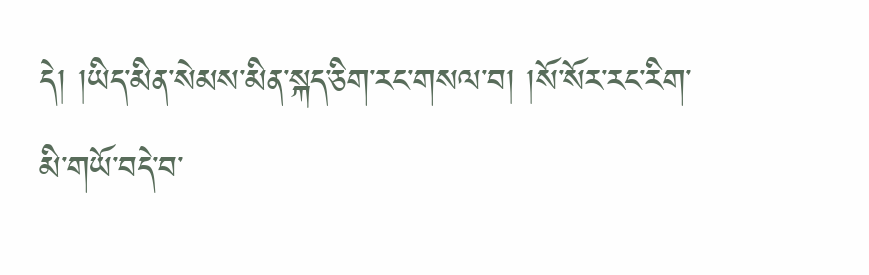དེ། །ཡིད་མིན་སེམས་མིན་སྐད་ཅིག་རང་གསལ་བ། །སོ་སོར་རང་རིག་མི་གཡོ་བདེ་བ་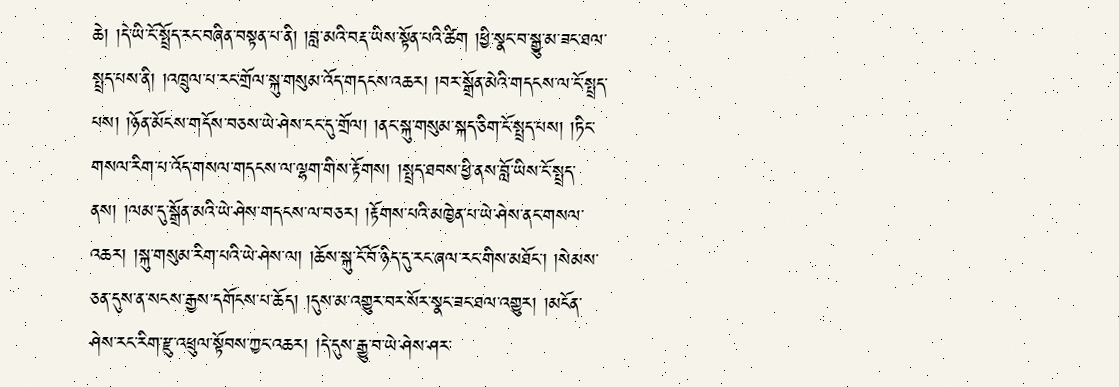ཆེ། །དེ་ཡི་ངོ་སྤྲོད་རང་བཞིན་བསྟན་པ་ནི། །བླ་མའི་བརྡ་ཡིས་སྟོན་པའི་ཚིག །ཕྱི་སྣང་བ་སྒྱུ་མ་ཟང་ཐལ་སྤྲད་པས་ནི། །འཁྲུལ་པ་རང་གྲོལ་སྐུ་གསུམ་འོད་གདངས་འཆར། །བར་སྒྲོན་མེའི་གདངས་ལ་ངོ་སྤྲད་པས། །ཉོན་མོངས་གདོས་བཅས་ཡེ་ཤེས་ངང་དུ་གྲོལ། །ནང་སྐུ་གསུམ་སྐད་ཅིག་ངོ་སྤྲད་པས། །ཏིང་གསལ་རིག་པ་འོད་གསལ་གདངས་ལ་ལྷག་གིས་རྟོགས། །སྤྲད་ཐབས་ཕྱི་ནས་བློ་ཡིས་ངོ་སྤྲད་ནས། །ལམ་དུ་སྒྲོན་མའི་ཡེ་ཤེས་གདངས་ལ་བཅར། །རྟོགས་པའི་མཁྱེན་པ་ཡེ་ཤེས་ནང་གསལ་འཆར། །སྐུ་གསུམ་རིག་པའི་ཡེ་ཤེས་ལ། །ཆོས་སྐུ་ངོ་བོ་ཉིད་དུ་རང་ཞལ་རང་གིས་མཐོང་། །སེམས་ཅན་དུས་ན་སངས་རྒྱས་དགོངས་པ་ཆོད། །དུས་མ་འགྱུར་བར་སོར་སྣང་ཟང་ཐལ་འགྱུར། །མངོན་ཤེས་རང་རིག་རྫུ་འཕྲུལ་སྟོབས་ཀྱང་འཆར། །དེ་དུས་རྒྱུ་བ་ཡེ་ཤེས་ཤར་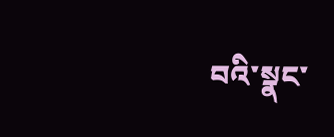བའི་སྣང་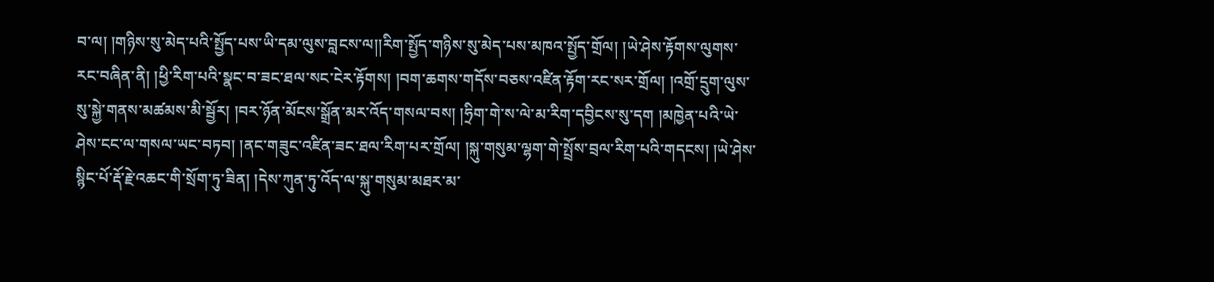བ་ལ། །གཉིས་སུ་མེད་པའི་སྤྱོད་པས་ཡི་དམ་ལུས་བླངས་ལ།།རིག་སྤྱོད་གཉིས་སུ་མེད་པས་མཁའ་སྤྱོད་གྲོལ། །ཡེ་ཤེས་རྟོགས་ལུགས་རང་བཞིན་ནི། །ཕྱི་རིག་པའི་སྣང་བ་ཟང་ཐལ་སང་ངེར་རྟོགས། །བག་ཆགས་གདོས་བཅས་འཛིན་རྟོག་རང་སར་གྲོལ། །འགྲོ་དྲུག་ལུས་སུ་སྐྱེ་གནས་མཚམས་མི་སྦྱོར། །བར་ཉོན་མོངས་སྒྲོན་མར་འོད་གསལ་བས། །ཧྲིག་གེ་ས་ལེ་མ་རིག་དབྱིངས་སུ་དག །མཁྱེན་པའི་ཡེ་ཤེས་ངང་ལ་གསལ་ཡང་བཏབ། །ནང་གཟུང་འཛིན་ཟང་ཐལ་རིག་པར་གྲོལ། །སྐུ་གསུམ་ལྷག་གེ་སྤྲོས་བྲལ་རིག་པའི་གདངས། །ཡེ་ཤེས་སྙིང་པོ་རྡོ་རྗེ་འཆང་གི་སྲོག་ཏུ་ཟིན། །དེས་ཀུན་ཏུ་འོད་ལ་སྐུ་གསུམ་མཐར་མ་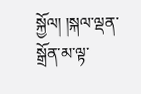སྐྱོལ། །སྐལ་ལྡན་སྒྲོན་མ་ལྟ་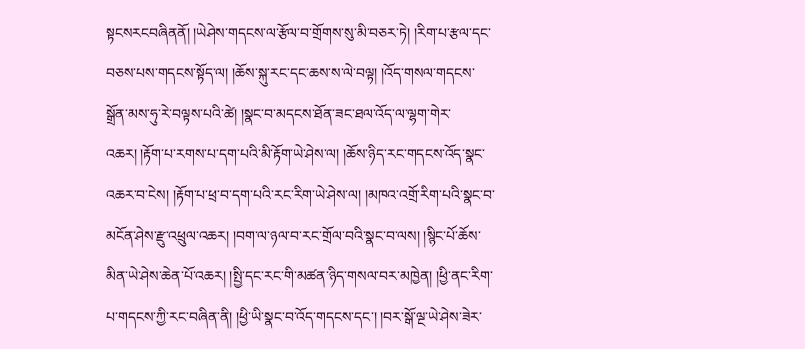སྟངསརངབཞིནནོ། །ཡེཤེས་གདངས་ལ་རྩོལ་བ་གྲོགས་སུ་མི་བཅར་ཏེ། །རིག་པ་རྩལ་དང་བཅས་པས་གདངས་སྟོད་ལ། །ཆོས་སྐུ་རང་དང་ཆས་ས་ལེ་བལྟ། །འོད་གསལ་གདངས་སྒྲོན་མས་ཧུ་རེ་བལྟས་པའི་ཚེ། །སྣང་བ་མདངས་ཐོན་ཟང་ཐལ་འོད་ལ་ལྷག་གེར་འཆར། །རྟོག་པ་རགས་པ་དག་པའི་མི་རྟོག་ཡེ་ཤེས་ལ། །ཆོས་ཉིད་རང་གདངས་འོད་སྣང་འཆར་བ་ངེས། །རྟོག་པ་ཕྲ་བ་དག་པའི་རང་རིག་ཡེ་ཤེས་ལ། །མཁའ་འགྲོ་རིག་པའི་སྣང་བ་མངོན་ཤེས་རྫུ་འཕྲུལ་འཆར། །བག་ལ་ཉལ་བ་རང་གྲོལ་བའི་སྣང་བ་ལས། །སྙིང་པོ་ཆོས་མིན་ཡེ་ཤེས་ཆེན་པོ་འཆར། །སྤྱི་དང་རང་གི་མཚན་ཉིད་གསལ་བར་མཁྱེན། །ཕྱི་ནང་རིག་པ་གདངས་ཀྱི་རང་བཞིན་ནི། །ཕྱི་ཡི་སྣང་བ་འོད་གདངས་དང་། །བར་སྒོ་ལྔ་ཡེ་ཤེས་ཟེར་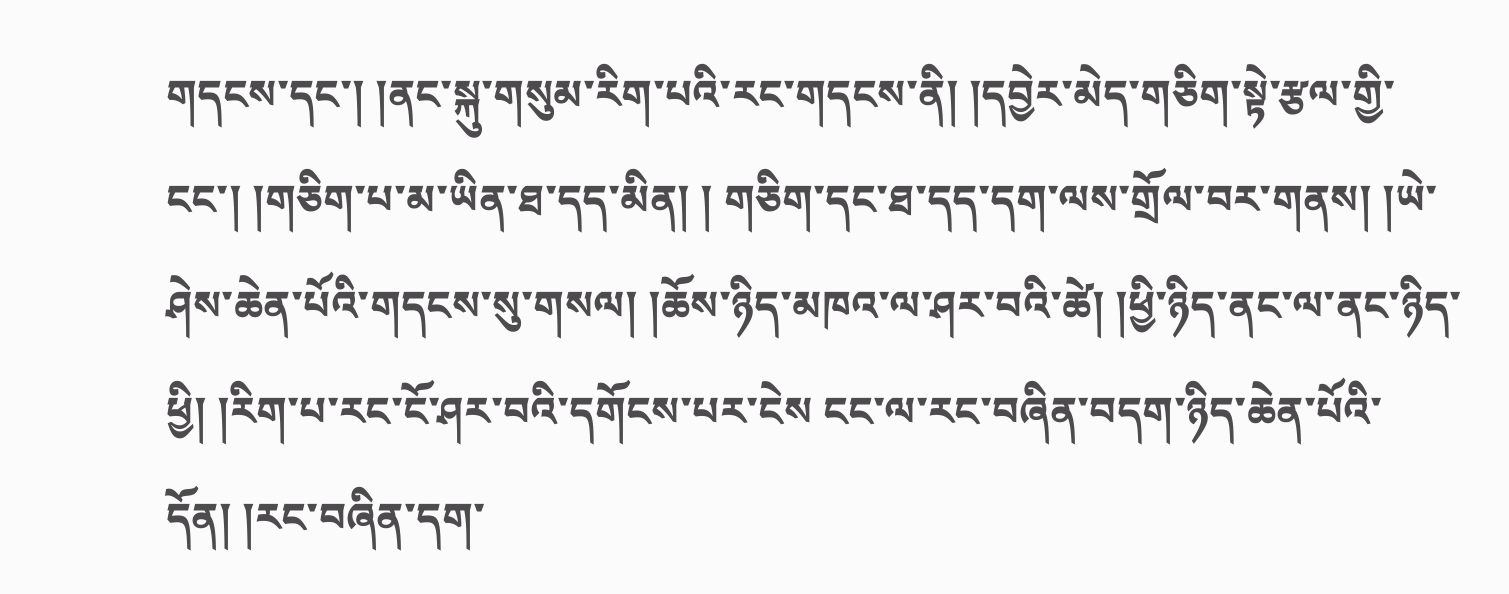གདངས་དང་། །ནང་སྐུ་གསུམ་རིག་པའི་རང་གདངས་ནི། །དབྱེར་མེད་གཅིག་སྟེ་རྩལ་གྱི་ངང་། །གཅིག་པ་མ་ཡིན་ཐ་དད་མིན། ། གཅིག་དང་ཐ་དད་དག་ལས་གྲོལ་བར་གནས། །ཡེ་ཤེས་ཆེན་པོའི་གདངས་སུ་གསལ། །ཆོས་ཉིད་མཁའ་ལ་ཤར་བའི་ཚེ། །ཕྱི་ཉིད་ནང་ལ་ནང་ཉིད་ཕྱི། །རིག་པ་རང་ངོ་ཤར་བའི་དགོངས་པར་ངེས ངང་ལ་རང་བཞིན་བདག་ཉིད་ཆེན་པོའི་དོན། །རང་བཞིན་དག་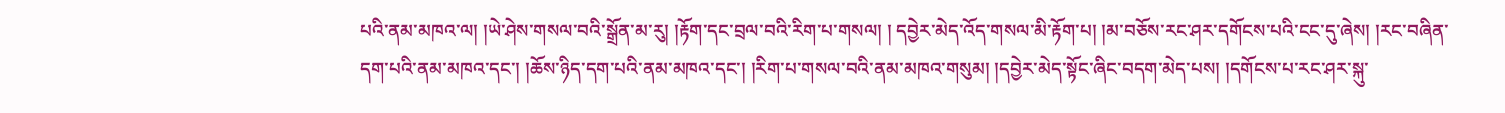པའི་ནམ་མཁའ་ལ། །ཡེ་ཤེས་གསལ་བའི་སྒྲོན་མ་རུ། །རྟོག་དང་བྲལ་བའི་རིག་པ་གསལ། ། དབྱེར་མེད་འོད་གསལ་མི་རྟོག་པ། །མ་བཅོས་རང་ཤར་དགོངས་པའི་ངང་དུ་ཞེས། །རང་བཞིན་དག་པའི་ནམ་མཁའ་དང་། །ཆོས་ཉིད་དག་པའི་ནམ་མཁའ་དང་། །རིག་པ་གསལ་བའི་ནམ་མཁའ་གསུམ། །དབྱེར་མེད་སྟོང་ཞིང་བདག་མེད་པས། །དགོངས་པ་རང་ཤར་སྐུ་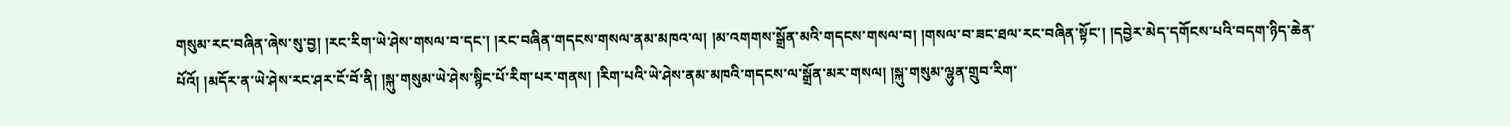གསུམ་རང་བཞིན་ཞེས་སུ་བྱ། །རང་རིག་ཡེ་ཤེས་གསལ་བ་དང་། །རང་བཞིན་གདངས་གསལ་ནམ་མཁའ་ལ། །མ་འགགས་སྒྲོན་མའི་གདངས་གསལ་བ། །གསལ་བ་ཟང་ཐལ་རང་བཞིན་སྟོང་། །དབྱེར་མེད་དགོངས་པའི་བདག་ཉིད་ཆེན་པོའོ། །མདོར་ན་ཡེ་ཤེས་རང་ཤར་ངོ་བོ་ནི། །སྐུ་གསུམ་ཡེ་ཤེས་སྙིང་པོ་རིག་པར་གནས། །རིག་པའི་ཡེ་ཤེས་ནམ་མཁའི་གདངས་ལ་སྒྲོན་མར་གསལ། །སྐུ་གསུམ་ལྷུན་གྲུབ་རིག་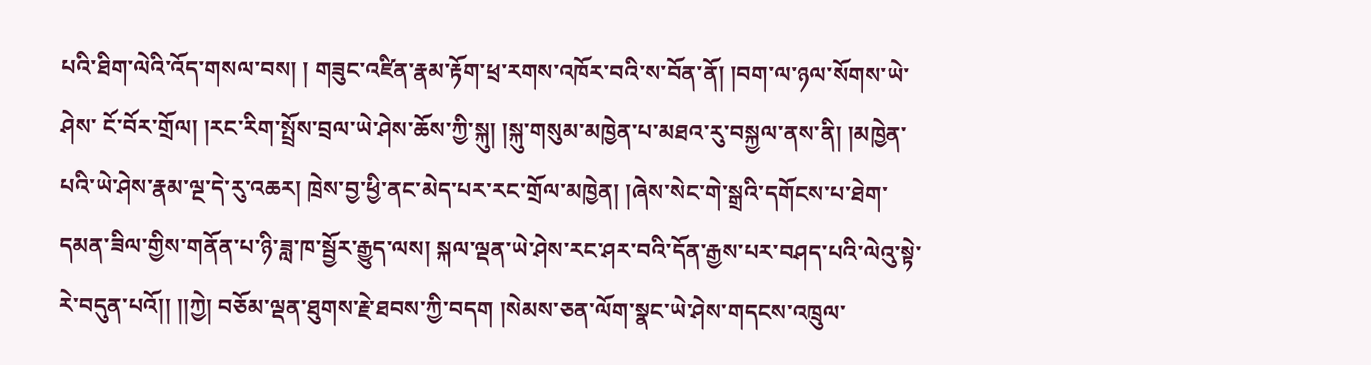པའི་ཐིག་ལེའི་འོད་གསལ་བས། ། གཟུང་འཛིན་རྣམ་རྟོག་ཕྲ་རགས་འཁོར་བའི་ས་བོན་ནོ། །བག་ལ་ཉལ་སོགས་ཡེ་ཤེས་ ངོ་བོར་གྲོལ། །རང་རིག་སྤྲོས་བྲལ་ཡེ་ཤེས་ཆོས་ཀྱི་སྐུ། །སྐུ་གསུམ་མཁྱེན་པ་མཐའ་རུ་བསྐྱལ་ནས་ནི། །མཁྱེན་པའི་ཡེ་ཤེས་རྣམ་ལྔ་དེ་རུ་འཆར། ཁྲེས་བྱ་ཕྱི་ནང་མེད་པར་རང་གྲོལ་མཁྱེན། །ཞེས་སེང་གེ་སྒྲའི་དགོངས་པ་ཐེག་དམན་ཟིལ་གྱིས་གནོན་པ་ཉི་ཟླ་ཁ་སྦྱོར་རྒྱུད་ལས། སྐལ་ལྡན་ཡེ་ཤེས་རང་ཤར་བའི་དོན་རྒྱས་པར་བཤད་པའི་ལེའུ་སྟེ་རེ་བདུན་པའོ།། །།ཀྱེ། བཅོམ་ལྡན་ཐུགས་རྗེ་ཐབས་ཀྱི་བདག །སེམས་ཅན་ལོག་སྣང་ཡེ་ཤེས་གདངས་འཁྲུལ་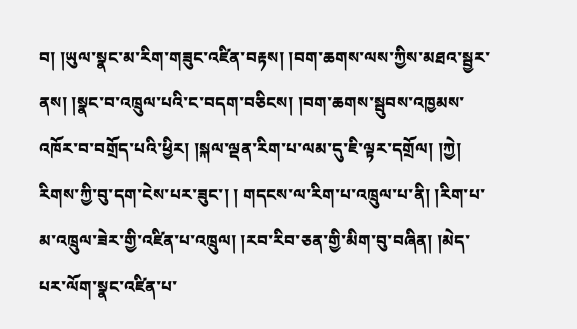བ། །ཡུལ་སྣང་མ་རིག་གཟུང་འཛིན་བརྟས། །བག་ཆགས་ལས་ཀྱིས་མཐའ་སྦྱར་ནས། །སྣང་བ་འཁྲུལ་པའི་ང་བདག་བཅིངས། །བག་ཆགས་སྦུབས་འཁྱམས་འཁོར་བ་བགྲོད་པའི་ཕྱིར། །སྐལ་ལྡན་རིག་པ་ལམ་དུ་ཇི་ལྟར་དགྲོལ། །ཀྱེ། རིགས་ཀྱི་བུ་དག་ངེས་པར་ཟུང་། ། གདངས་ལ་རིག་པ་འཁྲུལ་པ་ནི། །རིག་པ་མ་འཁྲུལ་ཟེར་གྱི་འཛིན་པ་འཁྲུལ། །རབ་རིབ་ཅན་གྱི་མིག་བུ་བཞིན། །མེད་པར་ལོག་སྣང་འཛིན་པ་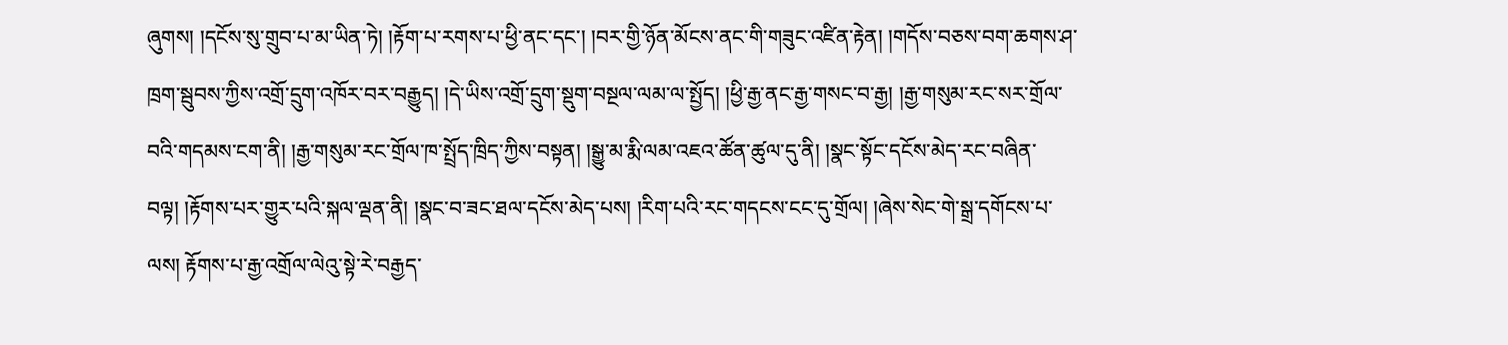ཞུགས། །དངོས་སུ་གྲུབ་པ་མ་ཡིན་ཏེ། །རྟོག་པ་རགས་པ་ཕྱི་ནང་དང་། །བར་གྱི་ཉོན་མོངས་ནང་གི་གཟུང་འཛིན་རྟེན། །གདོས་བཅས་བག་ཆགས་ཤ་ཁྲག་སྦུབས་ཀྱིས་འགྲོ་དྲུག་འཁོར་བར་བརྒྱུད། །དེ་ཡིས་འགྲོ་དྲུག་སྡུག་བསྔལ་ལམ་ལ་སྤྱོད། །ཕྱི་རྒྱ་ནང་རྒྱ་གསང་བ་རྒྱ། །རྒྱ་གསུམ་རང་སར་གྲོལ་བའི་གདམས་ངག་ནི། །རྒྱ་གསུམ་རང་གྲོལ་ཁ་སྤྲོད་ཁྲིད་ཀྱིས་བསྟན། །སྒྱུ་མ་རྨི་ལམ་འཇའ་ཚོན་ཚུལ་དུ་ནི། །སྣང་སྟོང་དངོས་མེད་རང་བཞིན་བལྟ། །རྟོགས་པར་གྱུར་པའི་སྐལ་ལྡན་ནི། །སྣང་བ་ཟང་ཐལ་དངོས་མེད་པས། །རིག་པའི་རང་གདངས་ངང་དུ་གྲོལ། །ཞེས་སེང་གེ་སྒྲ་དགོངས་པ་ལས། རྟོགས་པ་རྒྱ་འགྲོལ་ལེའུ་སྟེ་རེ་བརྒྱད་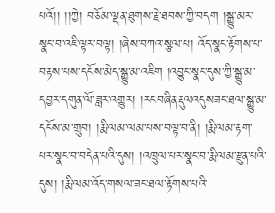པའོ།། །།ཀྱེ། བཅོམ་ལྡན་ཐུགས་རྗེ་ཐབས་ཀྱི་བདག །སྒྱུ་མར་སྣང་བ་འཇི་ལྟར་བལྟ། །ཞེས་བཀའ་སྩལ་པ། འོད་སྣང་རྟོགས་པ་བརྟས་པས་དངོས་མེད་སྒྱུ་མ་འཇིག །འབྱུང་སྣང་དུས་ཀྱི་སྒྱུ་མ་དབྱར་དགུན་ལོ་ཟླར་འགྱུར། །རངབཞིནརྡུལའདུསཟང་ཐལ་སྒྱུ་མ་དངོས་མ་གྲུབ། །རྨི་ལམ་ལམ་པས་བལྟ་བ་ནི། །རྨི་ལམ་རྟག་པར་སྣང་བ་བདེན་པའི་དུས། །འཁྲུལ་པར་སྣང་བ་རྨི་ལམ་རྫུན་པའི་དུས། །རྨི་ལམ་འོད་གསལ་ཟང་ཐལ་རྟོགས་པའི་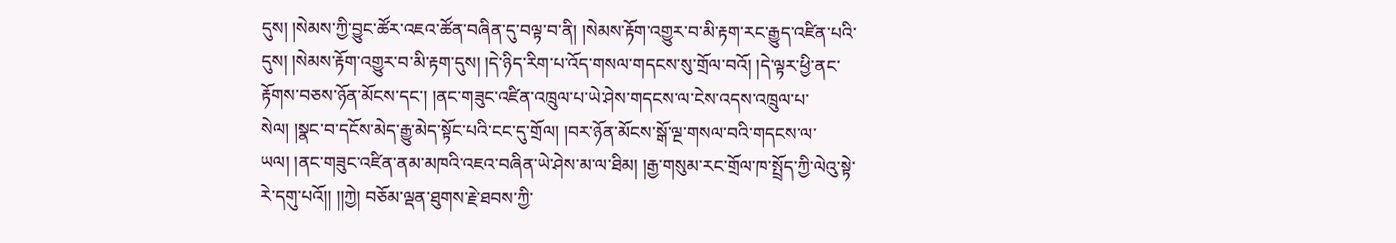དུས། །སེམས་ཀྱི་བྱུང་ཚོར་འཇའ་ཚོན་བཞིན་དུ་བལྟ་བ་ནི། །སེམས་རྟོག་འགྱུར་བ་མི་རྟག་རང་རྒྱུད་འཛིན་པའི་དུས། །སེམས་རྟོག་འགྱུར་བ་མི་རྟག་དུས། །དེ་ཉིད་རིག་པ་འོད་གསལ་གདངས་སུ་གྲོལ་བའོ། །དེ་ལྟར་ཕྱི་ནང་རྟོགས་བཅས་ཉོན་མོངས་དང་། །ནང་གཟུང་འཛིན་འཁྲུལ་པ་ཡེ་ཤེས་གདངས་ལ་ངེས་འདས་འཁྲུལ་པ་སེལ། །སྣང་བ་དངོས་མེད་རྒྱུ་མེད་སྟོང་པའི་ངང་དུ་གྲོལ། །བར་ཉོན་མོངས་སྒོ་ལྔ་གསལ་བའི་གདངས་ལ་ཡལ། །ནང་གཟུང་འཛིན་ནམ་མཁའི་འཇའ་བཞིན་ཡེ་ཤེས་མ་ལ་ཐིམ། །རྒྱ་གསུམ་རང་གྲོལ་ཁ་སྤྲོད་ཀྱི་ལེའུ་སྟེ་རེ་དགུ་པའོ།། །།ཀྱེ། བཅོམ་ལྡན་ཐུགས་རྗེ་ཐབས་ཀྱི་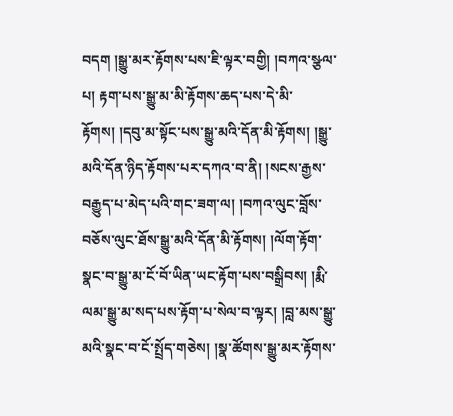བདག །སྒྱུ་མར་རྟོགས་པས་ཇི་ལྟར་བགྱི། །བཀའ་སྩལ་པ། རྟག་པས་སྒྱུ་མ་མི་རྟོགས་ཆད་པས་དེ་མི་རྟོགས། །དབུ་མ་སྟོང་པས་སྒྱུ་མའི་དོན་མི་རྟོགས། །སྒྱུ་མའི་དོན་ཉིད་རྟོགས་པར་དཀའ་བ་ནི། །སངས་རྒྱས་བརྒྱུད་པ་མེད་པའི་གང་ཟག་ལ། །བཀའ་ལུང་བློས་བཅོས་ལུང་ཐོས་སྒྱུ་མའི་དོན་མི་རྟོགས། །ལོག་རྟོག་སྣང་བ་སྒྱུ་མ་ངོ་བོ་ཡིན་ཡང་རྟོག་པས་བསྒྲིབས། །རྨི་ལམ་སྒྱུ་མ་སད་པས་རྟོག་པ་སེལ་བ་ལྟར། །བླ་མས་སྒྱུ་མའི་སྣང་བ་ངོ་སྤྲོད་གཅེས། །སྣ་ཚོགས་སྒྱུ་མར་རྟོགས་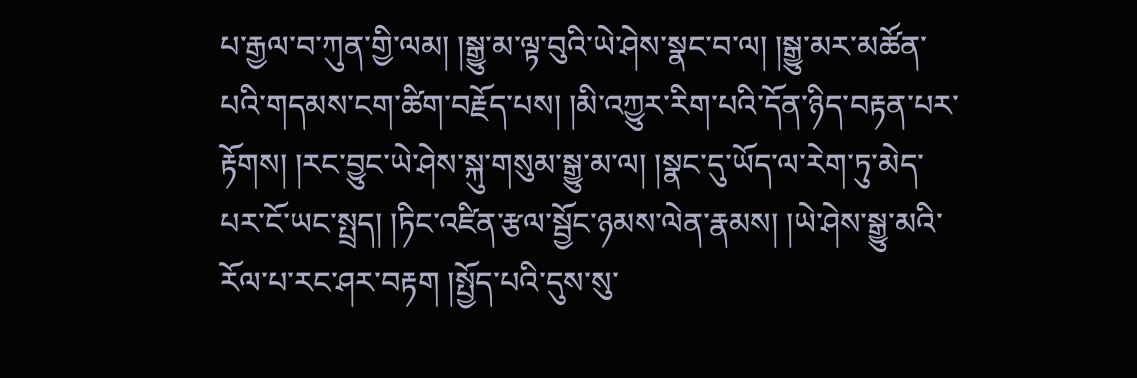པ་རྒྱལ་བ་ཀུན་གྱི་ལམ། །སྒྱུ་མ་ལྟ་བུའི་ཡེ་ཤེས་སྣང་བ་ལ། །སྒྱུ་མར་མཚོན་པའི་གདམས་ངག་ཚིག་བརྗོད་པས། །མི་འཀྱུར་རིག་པའི་དོན་ཉིད་བརྟན་པར་རྟོགས། །རང་བྱུང་ཡེ་ཤེས་སྐུ་གསུམ་སྒྱུ་མ་ལ། །སྣང་དུ་ཡོད་ལ་རེག་ཏུ་མེད་པར་ངོ་ཡང་སྤྲད། །ཏིང་འཛིན་རྩལ་སྦྱོང་ཉམས་ལེན་རྣམས། །ཡེ་ཤེས་སྒྱུ་མའི་རོལ་པ་རང་ཤར་བརྟག །སྤྱོད་པའི་དུས་སུ་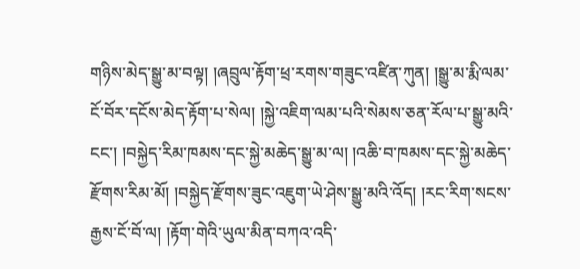གཉིས་མེད་སྒྱུ་མ་བལྟ། །ཞབྲུལ་རྟོག་ཕྲ་རགས་གཟུང་འཛིན་ཀུན། །སྒྱུ་མ་རྨི་ལམ་ངོ་བོར་དངོས་མེད་རྟོག་པ་སེལ། །སྐྱེ་འཇིག་ལམ་པའི་སེམས་ཅན་རོལ་པ་སྒྱུ་མའི་ངང་། །བསྐྱེད་རིམ་ཁམས་དང་སྐྱེ་མཆེད་སྒྱུ་མ་ལ། །འཆི་བ་ཁམས་དང་སྐྱེ་མཆེད་རྫོགས་རིམ་མོ། །བསྐྱེད་རྫོགས་ཟུང་འཇུག་ཡེ་ཤེས་སྒྱུ་མའི་འོད། །རང་རིག་སངས་རྒྱས་ངོ་བོ་ལ། །རྟོག་གེའི་ཡུལ་མིན་བཀའ་འདི་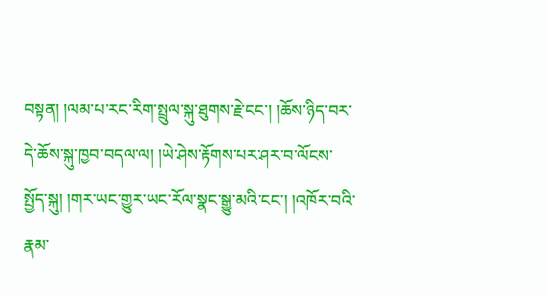བསྟན། །ལམ་པ་རང་རིག་སྤྲུལ་སྐུ་ཐུགས་རྗེ་ངང་། །ཆོས་ཉིད་བར་དེ་ཆོས་སྐུ་ཁྱབ་བདལ་ལ། །ཡེ་ཤེས་རྟོགས་པར་ཤར་བ་ལོངས་སྤྱོད་སྐུ། །གར་ཡང་གྱུར་ཡང་རོལ་སྣང་སྒྱུ་མའི་ངང་། །འཁོར་བའི་རྣམ་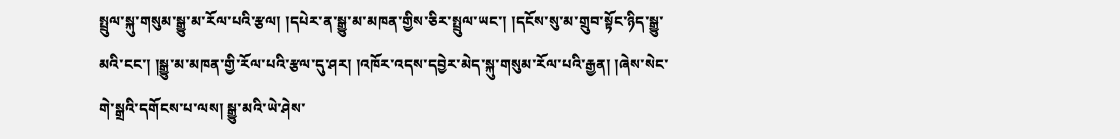སྤྲུལ་སྐུ་གསུམ་སྒྱུ་མ་རོལ་པའི་རྩལ། །དཔེར་ན་སྒྱུ་མ་མཁན་གྱིས་ཅིར་སྤྲུལ་ཡང་། །དངོས་སུ་མ་གྲུབ་སྟོང་ཉིད་སྒྱུ་མའི་ངང་། །སྒྱུ་མ་མཁན་གྱི་རོལ་པའི་རྩལ་དུ་ཤར། །འཁོར་འདས་དབྱེར་མེད་སྐུ་གསུམ་རོལ་པའི་རྒྱན། །ཞེས་སེང་གེ་སྒྲའི་དགོངས་པ་ལས། སྒྱུ་མའི་ཡེ་ཤེས་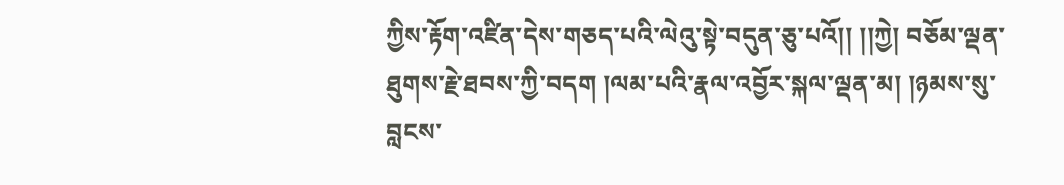ཀྱིས་རྟོག་འཛིན་དེས་གཅད་པའི་ལེའུ་སྟེ་བདུན་ཅུ་པའོ།། །།ཀྱེ། བཅོམ་ལྡན་ཐུགས་རྗེ་ཐབས་ཀྱི་བདག །ལམ་པའི་རྣལ་འབྱོར་སྐལ་ལྡན་མ། །ཉམས་སུ་བླངས་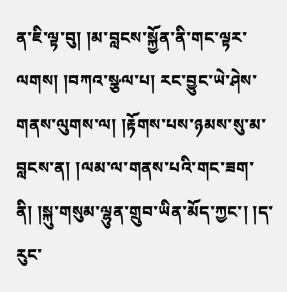ན་ཇི་ལྟ་བུ། །མ་བླངས་སྐྱོན་ནི་གང་ལྟར་ལགས། །བཀའ་སྩལ་པ། རང་བྱུང་ཡེ་ཤེས་གནས་ལུགས་ལ། །རྟོགས་པས་ཉམས་སུ་མ་བླངས་ན། །ལམ་ལ་གནས་པའི་གང་ཟག་ནི། །སྐུ་གསུམ་ལྷུན་གྲུབ་ཡིན་མོད་ཀྱང་། །ད་རུང་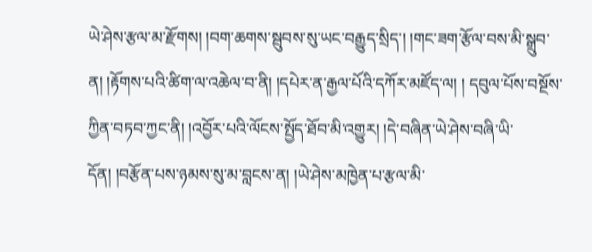ཡེ་ཤེས་རྩལ་མ་རྫོགས། །བག་ཆགས་སྦུབས་སུ་ཡང་བརྒྱུད་སྲིད་། །གང་ཟག་རྩོལ་བས་མི་སྒྲུབ་ན། །རྟོགས་པའི་ཚིག་ལ་འཆེལ་བ་ནི། །དཔེར་ན་རྒྱལ་པོའི་དཀོར་མཛོད་ལ། ། དབུལ་པོས་བསྔོས་ཀྱིན་བཏབ་ཀྱང་ནི། །འབྱོར་པའི་ལོངས་སྤྱོད་ཐོབ་མི་འགྱུར། །དེ་བཞིན་ཡེ་ཤེས་བཞི་ཡི་དོན། །བརྩོན་པས་ཉམས་སུ་མ་བླངས་ན། །ཡེ་ཤེས་མཁྱེན་པ་རྩལ་མི་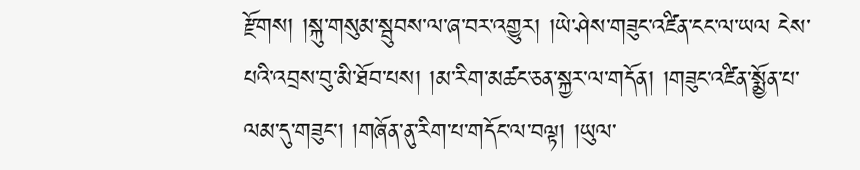རྫོགས། །སྐུ་གསུམ་སྦུབས་ལ་ཞ་བར་འགྱུར། །ཡེ་ཤེས་གཟུང་འཛིན་ངང་ལ་ཡལ ངེས་པའི་འབྲས་བུ་མི་ཐོབ་པས། །མ་རིག་མཚང་ཅན་སྐྱར་ལ་གདོན། །གཟུང་འཛིན་སྨྱོན་པ་ལམ་དུ་གཟུང་། །གཞོན་ནུ་རིག་པ་གདོང་ལ་བལྟ། །ཡུལ་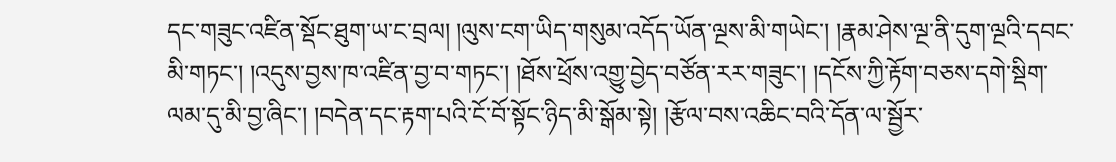དང་གཟུང་འཛིན་སྡོང་ཐུག་ཡ་ང་བྲལ། །ལུས་ངག་ཡིད་གསུམ་འདོད་ཡོན་ལྔས་མི་གཡེང་། །རྣམ་ཤེས་ལྔ་ནི་དུག་ལྔའི་དབང་མི་གཏང་། །འདུས་བྱས་ཁ་འཛིན་བྱ་བ་གཏང་། །ཐོས་ཕྲོས་འགྱུ་བྱེད་བཙོན་རར་གཟུང་། །དངོས་ཀྱི་རྟོག་བཅས་དགེ་སྡིག་ལམ་དུ་མི་བྱ་ཞིང་། །བདེན་དང་རྟག་པའི་ངོ་བོ་སྟོང་ཉིད་མི་སྒོམ་སྟེ། །རྩོལ་བས་འཆིང་བའི་དོན་ལ་སྦྱོར་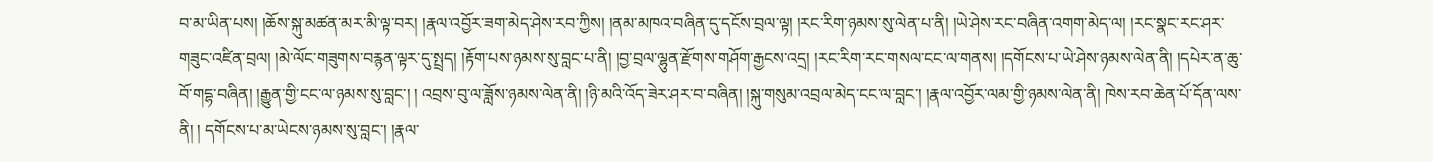བ་མ་ཡིན་པས། །ཆོས་སྐུ་མཚན་མར་མི་ལྟ་བར། །རྣལ་འབྱོར་ཟག་མེད་ཤེས་རབ་ཀྱིས། །ནམ་མཁའ་བཞིན་དུ་དངོས་བྲལ་ལྟ། །རང་རིག་ཉམས་སུ་ལེན་པ་ནི། །ཡེ་ཤེས་རང་བཞིན་འགག་མེད་ལ། །རང་སྣང་རང་ཤར་གཟུང་འཛིན་བྲལ། །མེ་ལོང་གཟུགས་བརྙན་ལྟར་དུ་སྤྲད། །རྟོག་པས་ཉམས་སུ་བླང་པ་ནི། །བྱ་བྲལ་ལྷུན་རྫོགས་གཤོག་རྒྱངས་འདྲ། །རང་རིག་རང་གསལ་ངང་ལ་གནས། །དགོངས་པ་ཡེ་ཤེས་ཉམས་ལེན་ནི། །དཔེར་ན་ཆུ་བོ་གདྷ་བཞིན། །རྒྱུན་གྱི་ངང་ལ་ཉམས་སུ་བླང་། ། འབྲས་བུ་ལ་ཟློས་ཉམས་ལེན་ནི། །ཉི་མའི་འོད་ཟེར་ཤར་བ་བཞིན། །སྐུ་གསུམ་འབྲལ་མེད་ངང་ལ་བླང་། །རྣལ་འབྱོར་ལམ་གྱི་ཉམས་ལེན་ནི། ཁེས་རབ་ཆེན་པོ་དོན་ལས་ནི། ། དགོངས་པ་མ་ཡེངས་ཉམས་སུ་བླང་། །རྣལ་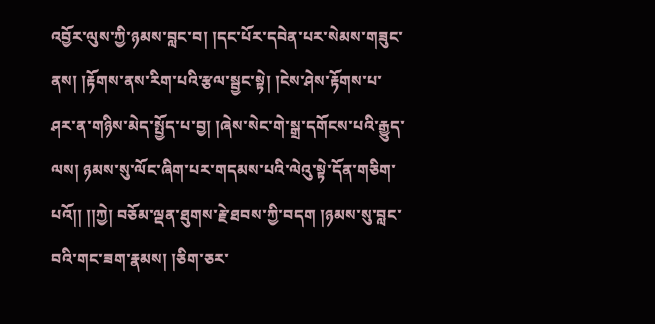འབྱོར་ལུས་ཀྱི་ཉམས་བླང་བ། །དང་པོར་དབེན་པར་སེམས་གཟུང་ནས། །རྟོགས་ནས་རིག་པའི་རྩལ་སྦྱང་སྟེ། །ངེས་ཤེས་རྟོགས་པ་ཤར་ན་གཉིས་མེད་སྤྱོད་པ་བྱ། །ཞེས་སེང་གེ་སྒྲ་དགོངས་པའི་རྒྱུད་ལས། ཉམས་སུ་ལོང་ཞིག་པར་གདམས་པའི་ལེའུ་སྟེ་དོན་གཅིག་པའོ།། །།ཀྱེ། བཅོམ་ལྡན་ཐུགས་རྗེ་ཐབས་ཀྱི་བདག །ཉམས་སུ་བླང་བའི་གང་ཟག་རྣམས། །ཅིག་ཅར་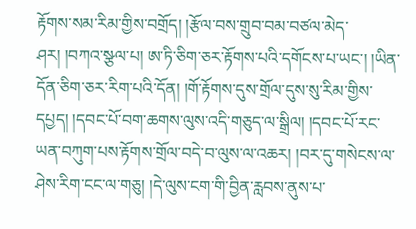རྟོགས་སམ་རིམ་གྱིས་བགྲོད། །རྩོལ་བས་གྲུབ་བམ་བཙལ་མེད་ཤར། །བཀའ་སྩལ་པ། ཨ་ཏི་ཅིག་ཅར་རྟོགས་པའི་དགོངས་པ་ཡང་། །ཡིན་དོན་ཅིག་ཅར་རིག་པའི་དོན། །གོ་རྟོགས་དུས་གྲོལ་དུས་སུ་རིམ་གྱིས་དཔྱད། །དབང་པོ་བག་ཆགས་ལུས་འདི་གཅུད་ལ་སྒྲིལ། །དབང་པོ་རང་ཡན་བཀུག་པས་རྟོགས་གྲོལ་བདེ་བ་ལུས་ལ་འཆར། །བར་དུ་གསེངས་ལ་ཤེས་རིག་ངང་ལ་གཅུ། །དེ་ལུས་ངག་གི་བྱིན་རླབས་ནུས་པ་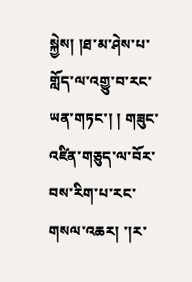སྐྱེས། །ཐ་མ་ཤེས་པ་གློད་ལ་འགྱུ་བ་རང་ཡན་གཏང་། ། གཟུང་འཛིན་གཅུད་ལ་བོར་བས་རིག་པ་རང་གསལ་འཆར། ་།ར་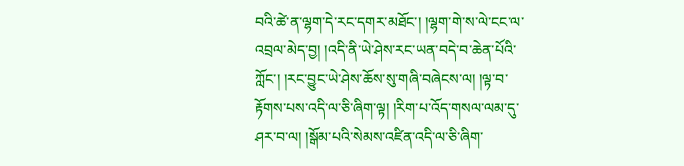བའི་ཚེ་ན་ལྷག་དེ་རང་དགར་མཐོང་། །ལྷག་གེ་ས་ལེ་ངང་ལ་འབྲལ་མེད་བྱ། །འདི་ནི་ཡེ་ཤེས་རང་ཡན་བདེ་བ་ཆེན་པོའི་ཀློང་། །རང་བྱུང་ཡེ་ཤེས་ཆོས་སུ་གཞི་བཞེངས་ལ། །ལྟ་བ་རྟོགས་པས་འདི་ལ་ཅི་ཞིག་ལྟ། །རིག་པ་འོད་གསལ་ལམ་དུ་ཤར་བ་ལ། །སྒོམ་པའི་སེམས་འཛིན་འདི་ལ་ཅི་ཞིག་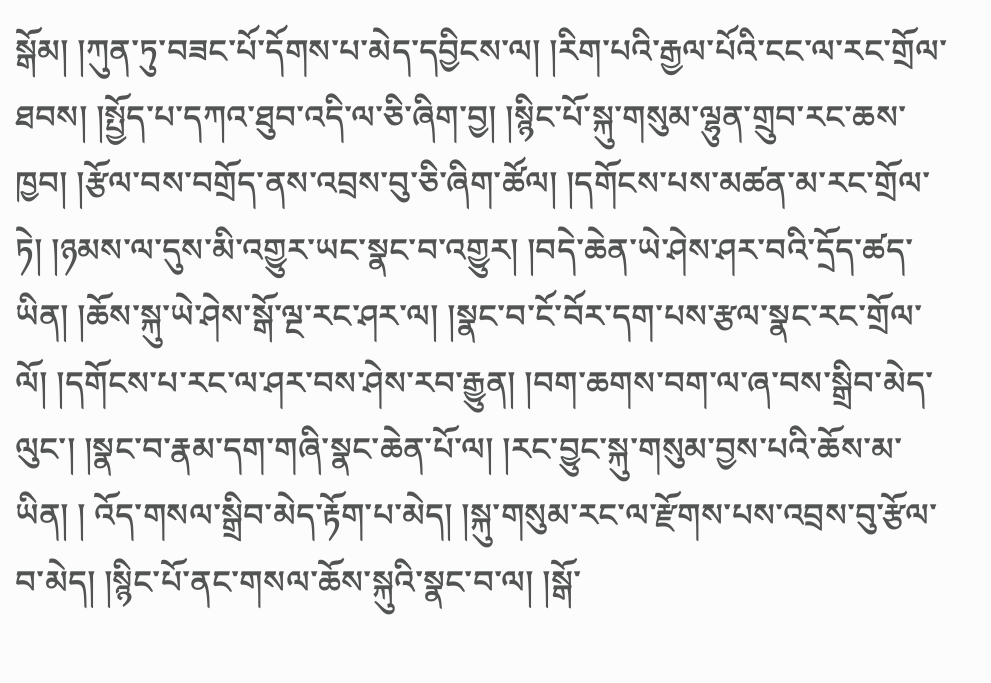སྒོམ། །ཀུན་ཏུ་བཟང་པོ་དོགས་པ་མེད་དབྱིངས་ལ། །རིག་པའི་རྒྱལ་པོའི་ངང་ལ་རང་གྲོལ་ཐབས། །སྤྱོད་པ་དཀའ་ཐུབ་འདི་ལ་ཅི་ཞིག་བྱ། །སྙིང་པོ་སྐུ་གསུམ་ལྷུན་གྲུབ་རང་ཆས་ཁྱབ། །རྩོལ་བས་བགྲོད་ནས་འབྲས་བུ་ཅི་ཞིག་ཚོལ། །དགོངས་པས་མཚན་མ་རང་གྲོལ་ཏེ། །ཉམས་ལ་དུས་མི་འགྱུར་ཡང་སྣང་བ་འགྱུར། །བདེ་ཆེན་ཡེ་ཤེས་ཤར་བའི་དྲོད་ཚད་ཡིན། །ཆོས་སྐུ་ཡེ་ཤེས་སྒོ་ལྔ་རང་ཤར་ལ། །སྣང་བ་ངོ་བོར་དག་པས་རྩལ་སྣང་རང་གྲོལ་ལོ། །དགོངས་པ་རང་ལ་ཤར་བས་ཤེས་རབ་རྒྱུན། །བག་ཆགས་བག་ལ་ཞ་བས་སྒྲིབ་མེད་ལུང་། །སྣང་བ་རྣམ་དག་གཞི་སྣང་ཆེན་པོ་ལ། །རང་བྱུང་སྐུ་གསུམ་བྱས་པའི་ཆོས་མ་ཡིན། ། འོད་གསལ་སྒྲིབ་མེད་རྟོག་པ་མེད། །སྐུ་གསུམ་རང་ལ་རྫོགས་པས་འབྲས་བུ་རྩོལ་བ་མེད། །སྙིང་པོ་ནང་གསལ་ཆོས་སྐུའི་སྣང་བ་ལ། །སྒོ་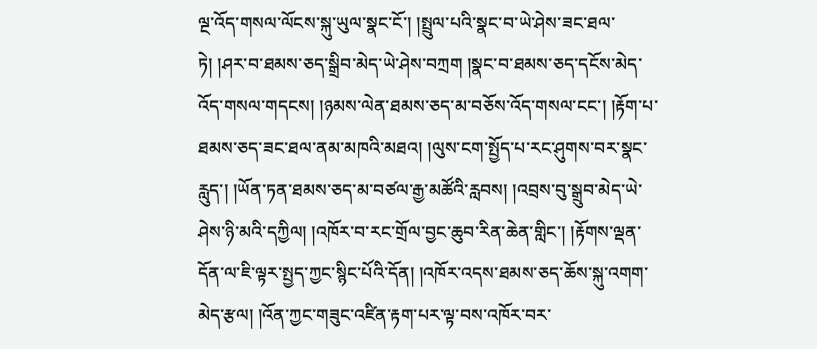ལྔ་འོད་གསལ་ལོངས་སྐུ་ཡུལ་སྣང་ངོ་། །སྤྲུལ་པའི་སྣང་བ་ཡེ་ཤེས་ཟང་ཐལ་ཏེ། །ཤར་བ་ཐམས་ཅད་སྒྲིབ་མེད་ཡེ་ཤེས་བཀྲག །སྣང་བ་ཐམས་ཅད་དངོས་མེད་འོད་གསལ་གདངས། །ཉམས་ལེན་ཐམས་ཅད་མ་བཅོས་འོད་གསལ་ངང་། །རྟོག་པ་ཐམས་ཅད་ཟང་ཐལ་ནམ་མཁའི་མཐའ། །ལུས་ངག་སྤྱོད་པ་རང་ཤུགས་བར་སྣང་རླུད་། །ཡོན་ཏན་ཐམས་ཅད་མ་བཙལ་རྒྱ་མཚོའི་རླབས། །འབྲས་བུ་སྒྲུབ་མེད་ཡེ་ཤེས་ཉི་མའི་དཀྱིལ། །འཁོར་བ་རང་གྲོལ་བྱང་ཆུབ་རིན་ཆེན་གླིང་། །རྟོགས་ལྡན་དོན་ལ་ཇི་ལྟར་སྤྱད་ཀྱང་སྙིང་པོའི་དོན། །འཁོར་འདས་ཐམས་ཅད་ཆོས་སྐུ་འགག་མེད་རྩལ། །འོན་ཀྱང་གཟུང་འཛིན་རྟག་པར་ལྟ་བས་འཁོར་བར་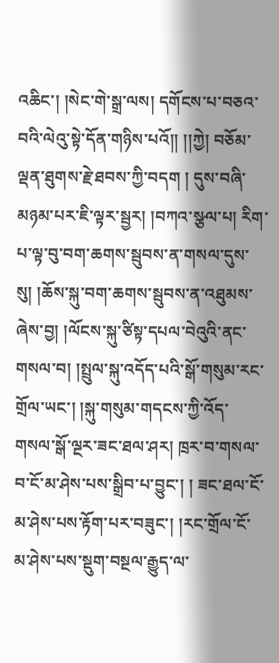འཆིང་། །སེང་གེ་སྒྲ་ལས། དགོངས་པ་བཅའ་བའི་ལེའུ་སྟེ་དོན་གཉིས་པའོ།། །།ཀྱེ། བཅོམ་ལྡན་ཐུགས་རྗེ་ཐབས་ཀྱི་བདག ། དུས་བཞི་མཉམ་པར་ཇི་ལྟར་སྦྱར། །བཀའ་སྩལ་པ། རིག་པ་ལྟ་བུ་བག་ཆགས་སྦུབས་ན་གསལ་དུས་སུ། །ཆོས་སྐུ་བག་ཆགས་སྦུབས་ན་འཐུམས་ཞེས་བྱ། །ལོངས་སྐུ་ཙིསྟ་དཔལ་བེའུའི་ནང་གསལ་བ། །སྤྲུལ་སྐུ་འདོད་པའི་སྒོ་གསུམ་རང་གྲོལ་ཡང་། །སྐུ་གསུམ་གདངས་ཀྱི་འོད་གསལ་སྒོ་ལྔར་ཟང་ཐལ་ཤར། ཁྲར་བ་གསལ་བ་ངོ་མ་ཤེས་པས་སྒྲིབ་པ་བྱུང་། ། ཟང་ཐལ་ངོ་མ་ཤེས་པས་རྟོག་པར་བཟུང་། །རང་གྲོལ་ངོ་མ་ཤེས་པས་སྡུག་བསྔལ་རྒྱུད་ལ་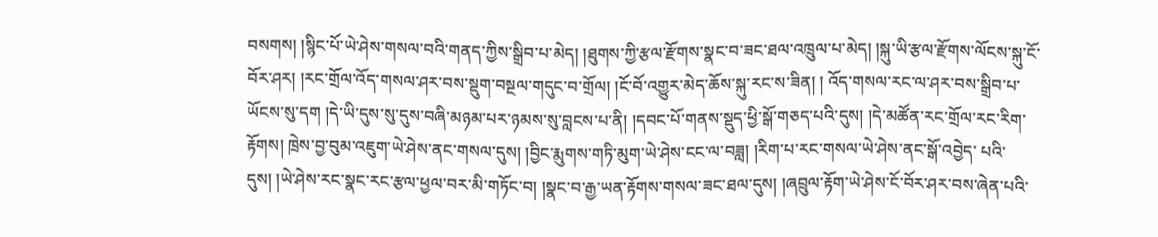བསགས། །སྙིང་པོ་ཡེ་ཤེས་གསལ་བའི་གནད་ཀྱིས་སྒྲིབ་པ་མེད། །ཐུགས་ཀྱི་རྩལ་རྫོགས་སྣང་བ་ཟང་ཐལ་འཁྲུལ་པ་མེད། །སྐུ་ཡི་རྩལ་རྫོགས་ལོངས་སྐུ་ངོ་བོར་ཤར། །རང་གྲོལ་འོད་གསལ་ཤར་བས་སྡུག་བསྔལ་གདུང་བ་གྲོལ། །ངོ་བོ་འགྱུར་མེད་ཆོས་སྐུ་རང་ས་ཟིན། ། འོད་གསལ་རང་ལ་ཤར་བས་སྒྲིབ་པ་ཡོངས་སུ་དག །དེ་ཡི་དུས་སུ་དུས་བཞི་མཉམ་པར་ཉམས་སུ་བླངས་པ་ནི། །དབང་པོ་གནས་སྡུད་ཕྱི་སྒོ་གཅད་པའི་དུས། །དེ་མཚོན་རང་གྲོལ་རང་རིག་རྟོགས། ཁྲེས་བྱ་བུམ་འཇུག་ཡེ་ཤེས་ནང་གསལ་དུས། །བྱིང་རྨུགས་གཏི་མུག་ཡེ་ཤེས་ངང་ལ་བཟླ། །རིག་པ་རང་གསལ་ཡེ་ཤེས་ནང་སྒོ་འབྱེད་ པའི་དུས། །ཡེ་ཤེས་རང་སྣང་རང་རྩལ་ཕྱལ་བར་མི་གཏོང་བ། །སྣང་བ་རྒྱ་ཡན་རྟོགས་གསལ་ཟང་ཐལ་དུས། །ཞབྲུལ་རྟོག་ཡེ་ཤེས་ངོ་བོར་ཤར་བས་ཞེན་པའི་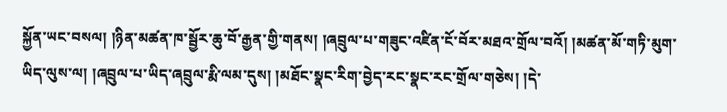སྐྱོན་ཡང་བསལ། །ཉིན་མཚན་ཁ་སྦྱོར་ཆུ་བོ་རྒྱན་གྱི་གནས། །ཞབྲུལ་པ་གཟུང་འཛིན་ངོ་བོར་མཐའ་གྲོལ་བའོ། །མཚན་མོ་གཏི་མུག་ཡིད་ལུས་ལ། །ཞབྲུལ་པ་ཡིད་ཞབྲུལ་རྨི་ལམ་དུས། །མཐོང་སྣང་རིག་བྱེད་རང་སྣང་རང་གྲོལ་གཅེས། །དེ་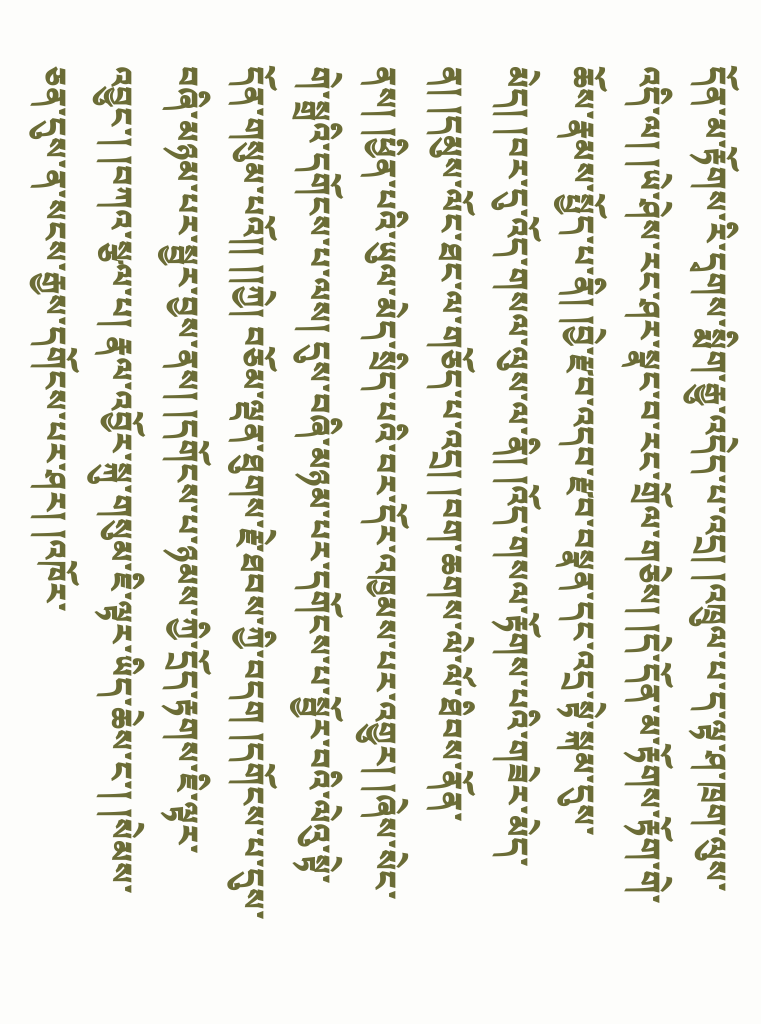དོན་མ་རྟོགས་རི་དྭགས་སྨིག་རྒྱུ་འདེད་པ་འདྲ། །འཁྲུལ་པ་ད་ལྟ་ཤ་ཁྲག་ལུས་འདི་ལ། །ཡེ་ཤེས་རང་ཤར་སྣང་བ་རང་གྲོལ་གཅེས། །དེ་དོན་མ་རྟོགས་རྟོག་གེ་ཆོས་རྣམས་སྤྱོད་པ་ནི། །བྱེ་རྫབ་འདབ་རྫབ་བསྣན་དང་འདྲ་སྟེ་སྐམ་དུས་མེད། །བར་དུ་འོད་གསལ་ལུས་ལ་ནི། །འོད་གསལ་རྟོགས་པའི་གཟེར་མེད་ན། །དམུས་ལོང་ཐང་ལ་གཅོད་པ་འདྲ། །བག་ཆགས་ལེ་ལོ་ཐིབས་ནོན་ནས། །ཕྱིན་པའི་ཡུལ་མེད་སྲིད་པའི་བར་དོར་འཁྱམས་པར་འགྱུར། །ཞེས་སེང་གེ་སྒྲའི་དགོངས་པ་ལས། དུས་བཞི་མཉམ་པར་དགོངས་པ་སྦྱོར་བའི་ལེའུ་སྟེ་དོན་གསུམ་པའོ།། །།ཀྱེ། བཅོམ་ལྡན་ཐུགས་རྗེ་ཐབས་ཀྱི་བདག །དགོངས་པ་དུས་བཞི་མཉམ་པར་སྦྱར་བྱས་ནས། །དགོངས་པ་ཉམས་ཀྱི་དྲོད་རྟགས་ཇི་ལྟར་འབྱུང་། །བཀའ་སྩལ་པ། རྣལ་འབྱོར་སྐུ་གསུམ་ཇི་ལྟར་ཡིད་ཆེས་ང་། །སེམས་ཅན་དུས་ན་སངས་རྒྱས་དགོངས་པར་ཤར། །འཁོར་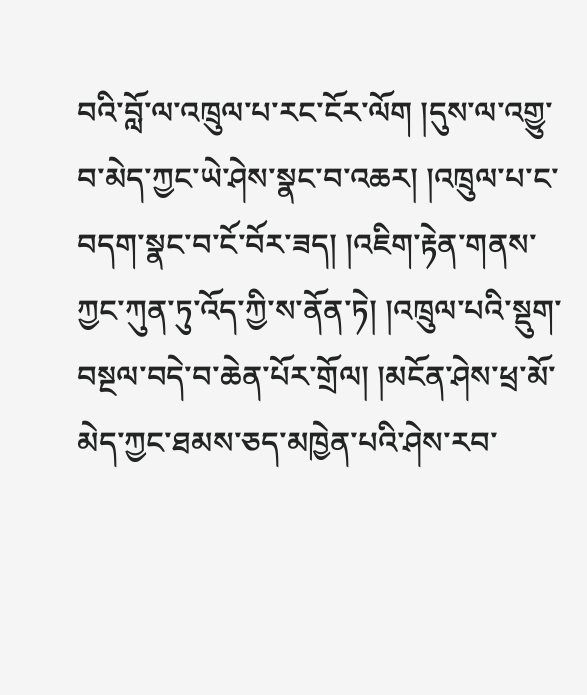བའི་བློ་ལ་འཁྲུལ་པ་རང་ངོར་ལོག །དུས་ལ་འགྱུ་བ་མེད་ཀྱང་ཡེ་ཤེས་སྣང་བ་འཆར། །འཁྲུལ་པ་ང་བདག་སྣང་བ་ངོ་བོར་ཟད། །འཇིག་རྟེན་གནས་ཀྱང་ཀུན་ཏུ་འོད་ཀྱི་ས་ནོན་ཏེ། །འཁྲུལ་པའི་སྡུག་བསྔལ་བདེ་བ་ཆེན་པོར་གྲོལ། །མངོན་ཤེས་ཕྲ་མོ་མེད་ཀྱང་ཐམས་ཅད་མཁྱེན་པའི་ཤེས་རབ་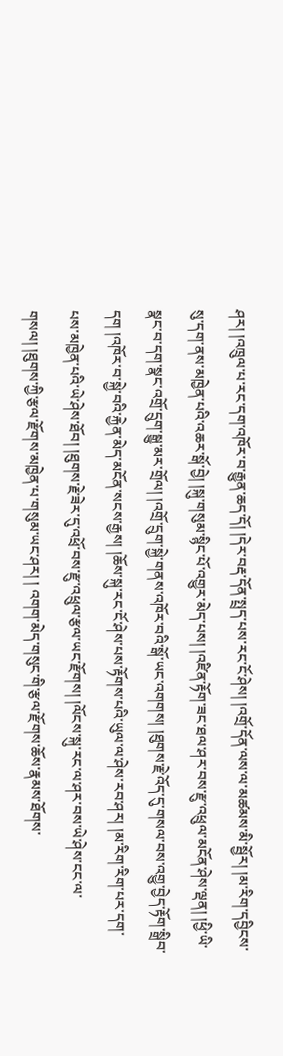ཤར། །འཁྲུལ་པ་རང་དག་འཁོར་བ་རྒྱུན་ཆད་དོ། །དེར་བརྡ་དོན་སྤྲད་པས་རང་ངོ་ཤེས། །འགྲོ་དོན་ལས་ལ་མཚམས་མི་སྦྱོར། །མ་རིག་དབྱིངས་སུ་དག་ནས་མཁྱེན་པའི་འཆར་སྒོ་བྱེ། །སྐུ་གསུམ་སྙིང་པོ་འགྱུར་མེད་པས། །འཛིན་རྟོག་ཟང་ཐལ་ཤར་བས་རྫུ་འཕྲུལ་མངོན་ཤེས་ལྡན། །ཕྱི་ཡི་སྣང་བ་དག་སྣང་འགྲོ་དྲུག་སྒྱུ་མར་གྲོལ། །འགྲོ་དྲུག་སྐྱེ་གནས་འཁོར་བའི་སྒོ་ཡང་འགགས། །ཐུགས་རྗེ་འོད་དུ་གསལ་བས་འགྱུ་བྱེད་རྟོག་སྒྲིབ་དག །འཁོར་བ་སྐྱེ་བའི་རྐྱེན་མེད་མངོན་སངས་རྒྱས། །ཆོས་སྐུ་རང་ངོ་ཤེས་པས་རྟོགས་པའི་ཡུལ་ལ་ཤེས་རབ་ཤར། །མ་རིག་རིག་པར་དག་པས་མཁྱེན་པའི་ཡེ་ཤེས་ཐོབ། །ཐུགས་རྗེ་ཟེར་དུ་འཕྲོ་བས་རྫུ་འཕྲུལ་རྩལ་ཡང་རྫོགས། །ལོངས་སྐུ་རང་ལ་ཤར་བས་ཡེ་ཤེས་ངང་ལ་གསལ། །ཐུགས་ཀྱི་རྩལ་རྫོགས་མཁྱེན་པ་གསུམ་ཡང་ཤར། ། འགག་མེད་གསུང་གི་རྩལ་རྫོགས་ཆོས་རྣམས་ཐོགས་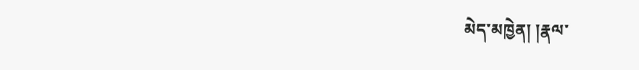མེད་མཁྱེན། །རྣལ་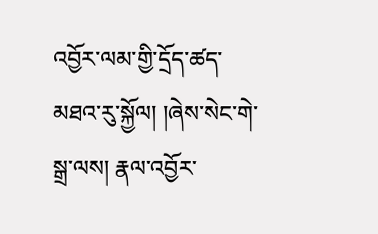འབྱོར་ལམ་གྱི་དྲོད་ཚད་མཐའ་རུ་སྐྱོལ། །ཞེས་སེང་གེ་སྒྲ་ལས། རྣལ་འབྱོར་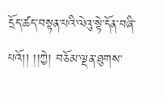དྲོད་ཚད་བསྟན་པའི་ལེའུ་སྟེ་དོན་བཞི་པའོ།། །།ཀྱེ། བཅོམ་ལྡན་ཐུགས་